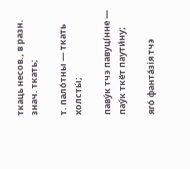ткаць несов., в разн. знач. ткать;

т. пало́тны — ткать холсты́;

паву́к тчэ павуці́нне — пау́к ткёт паути́ну;

яго́ фанта́зія тчэ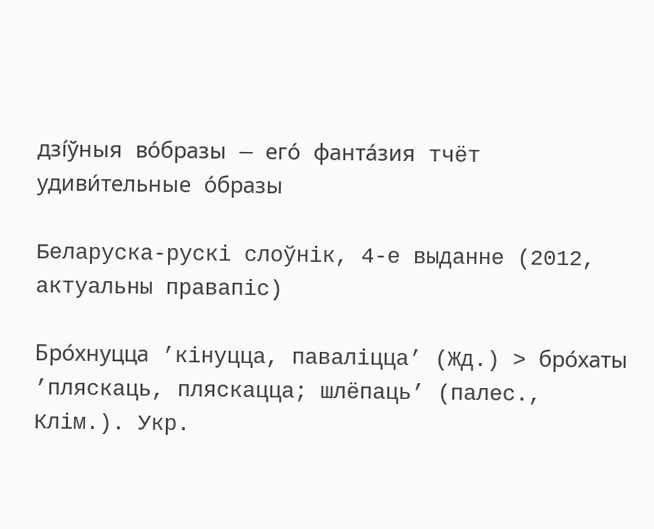дзі́ўныя во́бразы — его́ фанта́зия тчёт удиви́тельные о́бразы

Беларуска-рускі слоўнік, 4-е выданне (2012, актуальны правапіс)

Бро́хнуцца ’кінуцца, паваліцца’ (Жд.) > бро́хаты ’пляскаць, пляскацца; шлёпаць’ (палес., Клім.). Укр.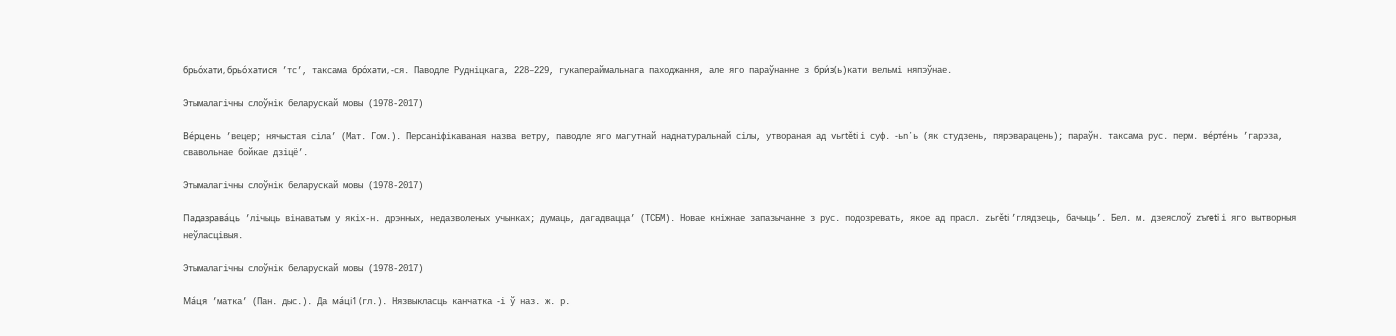брьо́хати, брьо́хатися ’тс’, таксама бро́хати, -ся. Паводле Рудніцкага, 228–229, гукапераймальнага паходжання, але яго параўнанне з бри́з(ь)кати вельмі няпэўнае.

Этымалагічны слоўнік беларускай мовы (1978-2017)

Ве́рцень ’вецер; нячыстая сіла’ (Мат. Гом.). Персаніфікаваная назва ветру, паводле яго магутнай наднатуральнай сілы, утвораная ад vьrtěti і суф. ‑ьnʼь (як студзень, пярэварацень); параўн. таксама рус. перм. ве́рте́нь ’гарэза, свавольнае бойкае дзіцё’.

Этымалагічны слоўнік беларускай мовы (1978-2017)

Падазрава́ць ’лічыць вінаватым у якіх-н. дрэнных, недазволеных учынках; думаць, дагадвацца’ (ТСБМ). Новае кніжнае запазычанне з рус. подозревать, якое ад прасл. zьrěti ’глядзець, бачыць’. Бел. м. дзеяслоў zъreti і яго вытворныя неўласцівыя.

Этымалагічны слоўнік беларускай мовы (1978-2017)

Ма́ця ’матка’ (Пан. дыс.). Да ма́ці1 (гл.). Нязвыкласць канчатка ‑і ў наз. ж. р.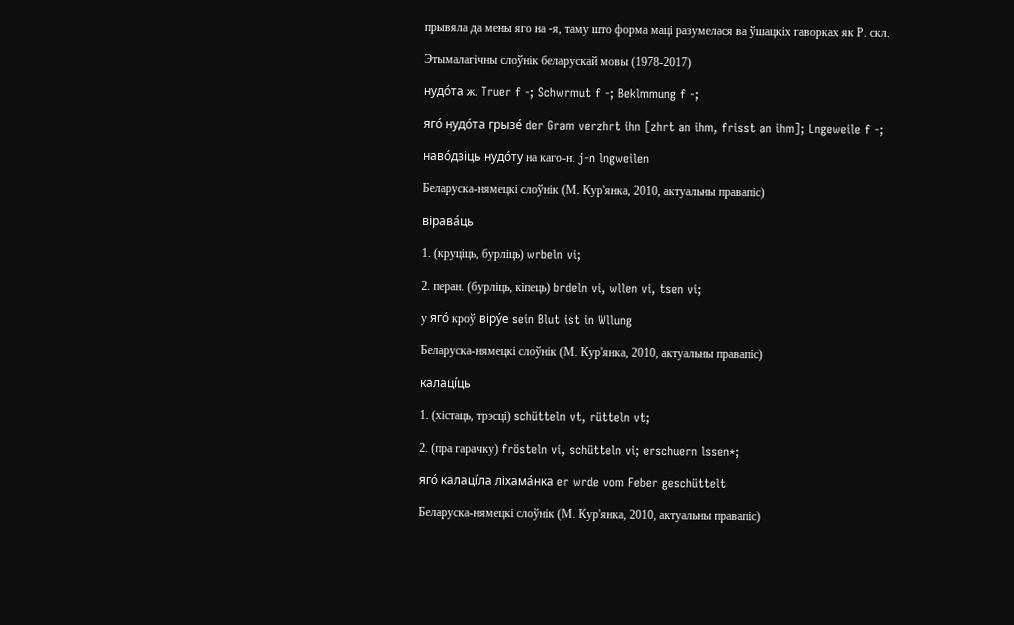прывяла да мены яго на ‑я, таму што форма маці разумелася ва ўшацкіх гаворках як Р. скл.

Этымалагічны слоўнік беларускай мовы (1978-2017)

нудо́та ж. Truer f -; Schwrmut f -; Beklmmung f -;

яго́ нудо́та грызе́ der Gram verzhrt ihn [zhrt an ihm, frisst an ihm]; Lngeweile f -;

наво́дзіць нудо́ту на каго-н. j-n lngweilen

Беларуска-нямецкі слоўнік (М. Кур'янка, 2010, актуальны правапіс)

вірава́ць

1. (круціць, бурліць) wrbeln vi;

2. перан. (бурліць, кіпець) brdeln vi, wllen vi, tsen vi;

у яго́ кроў віру́е sein Blut ist in Wllung

Беларуска-нямецкі слоўнік (М. Кур'янка, 2010, актуальны правапіс)

калаці́ць

1. (хістаць, трэсці) schütteln vt, rütteln vt;

2. (пра гарачку) frösteln vi, schütteln vi; erschuern lssen*;

яго́ калаці́ла ліхама́нка er wrde vom Feber geschüttelt

Беларуска-нямецкі слоўнік (М. Кур'янка, 2010, актуальны правапіс)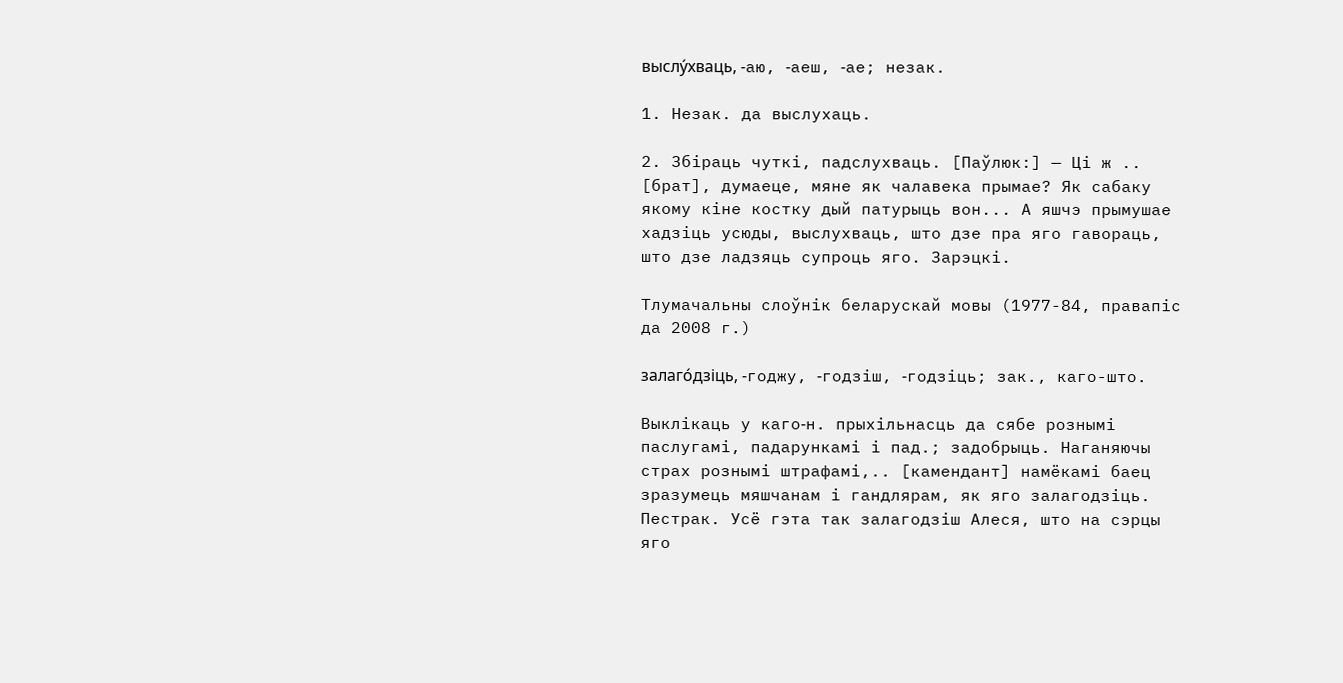выслу́хваць, ‑аю, ‑аеш, ‑ае; незак.

1. Незак. да выслухаць.

2. Збіраць чуткі, падслухваць. [Паўлюк:] — Ці ж .. [брат], думаеце, мяне як чалавека прымае? Як сабаку якому кіне костку дый патурыць вон... А яшчэ прымушае хадзіць усюды, выслухваць, што дзе пра яго гавораць, што дзе ладзяць супроць яго. Зарэцкі.

Тлумачальны слоўнік беларускай мовы (1977-84, правапіс да 2008 г.)

залаго́дзіць, ‑годжу, ‑годзіш, ‑годзіць; зак., каго-што.

Выклікаць у каго‑н. прыхільнасць да сябе рознымі паслугамі, падарункамі і пад.; задобрыць. Наганяючы страх рознымі штрафамі,.. [камендант] намёкамі баец зразумець мяшчанам і гандлярам, як яго залагодзіць. Пестрак. Усё гэта так залагодзіш Алеся, што на сэрцы яго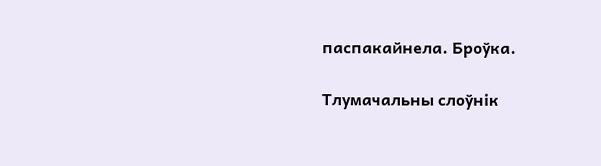паспакайнела. Броўка.

Тлумачальны слоўнік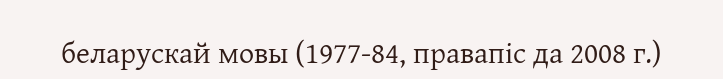беларускай мовы (1977-84, правапіс да 2008 г.)